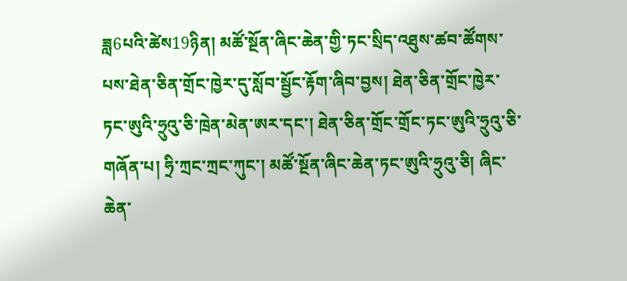ཟླ6པའི་ཚེས19ཉིན། མཚོ་སྔོན་ཞིང་ཆེན་གྱི་ཏང་སྲིད་འཐུས་ཚབ་ཚོགས་པས་ཐེན་ཅིན་གྲོང་ཁྱེར་དུ་སློབ་སྦྱོང་རྟོག་ཞིབ་བྱས། ཐེན་ཅིན་གྲོང་ཁྱེར་ཏང་ཨུའི་ཧྲུའུ་ཅི་ཁྲེན་མེན་ཨར་དང་། ཐེན་ཅིན་གྲོང་གྲོང་ཏང་ཨུའི་ཧྲུའུ་ཅི་གཞོན་པ། ཧྲི་ཀྲང་ཀྲང་ཀུང་། མཚོ་སྔོན་ཞིང་ཆེན་ཏང་ཨུའི་ཧྲུའུ་ཅི། ཞིང་ཆེན་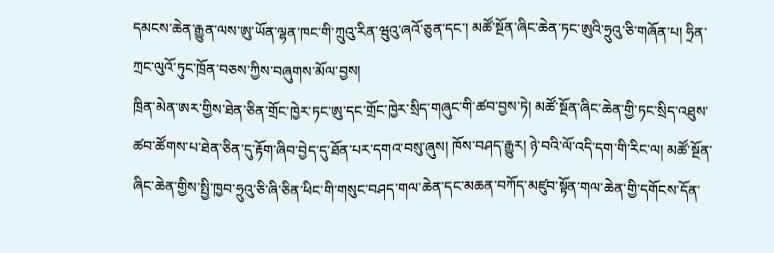དམངས་ཆེན་རྒྱུན་ལས་ཨུ་ཡོན་ལྷན་ཁང་གི་ཀྲུའུ་རིན་ཝུའུ་ཞའོ་ཅུན་དང་། མཚོ་སྔོན་ཞིང་ཆེན་ཏང་ཨུའི་ཧྲུའུ་ཅི་གཞོན་པ། ཧྲིན་ཀྲང་ལུའོ་ཏུང་ཁྲོན་བཅས་ཀྱིས་བཞུགས་མོལ་བྱས།
ཁྲིན་མེན་ཨར་གྱིས་ཐེན་ཅིན་གྲོང་ཁྱེར་ཏང་ཨུ་དང་གྲོང་ཁྱེར་སྲིད་གཞུང་གི་ཚབ་བྱས་ཏེ། མཚོ་སྔོན་ཞིང་ཆེན་གྱི་ཏང་སྲིད་འཐུས་ཚབ་ཚོགས་པ་ཐེན་ཅིན་དུ་རྟོག་ཞིབ་བྱེད་དུ་ཐོན་པར་དགའ་བསུ་ཞུས། ཁོས་བཤད་རྒྱུར། ཉེ་བའི་ལོ་འདི་དག་གི་རིང་ལ། མཚོ་སྔོན་ཞིང་ཆེན་གྱིས་སྤྱི་ཁྱབ་ཧྲུའུ་ཅི་ཞི་ཅིན་ཕིང་གི་གསུང་བཤད་གལ་ཆེན་དང་མཆན་བཀོད་མཛུབ་སྟོན་གལ་ཆེན་གྱི་དགོངས་དོན་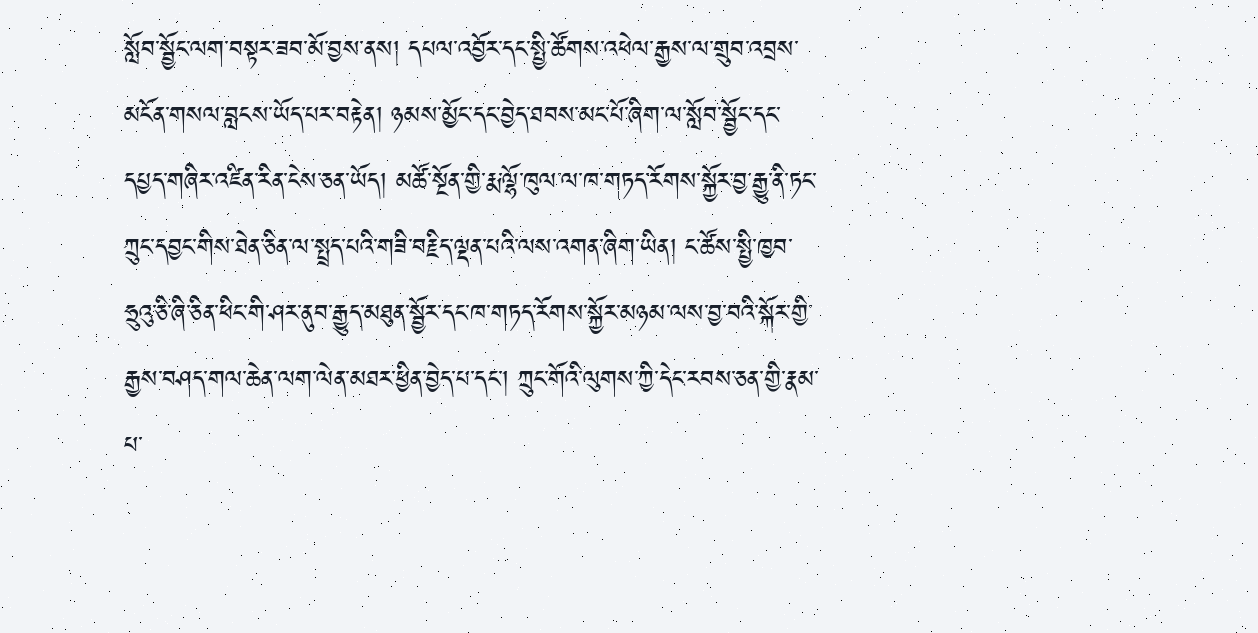སློབ་སྦྱོང་ལག་བསྟར་ཟབ་མོ་བྱས་ནས། དཔལ་འབྱོར་དང་སྤྱི་ཚོགས་འཕེལ་རྒྱས་ལ་གྲུབ་འབྲས་མངོན་གསལ་བླངས་ཡོད་པར་བརྟེན། ཉམས་མྱོང་དང་བྱེད་ཐབས་མང་པོ་ཞིག་ལ་སློབ་སྦྱོང་དང་དཔྱད་གཞིར་འཛིན་རིན་ངེས་ཅན་ཡོད། མཚོ་སྔོན་གྱི་རྨ་ལྷོ་ཁུལ་ལ་ཁ་གཏད་རོགས་སྐྱོར་བྱ་རྒྱུ་ནི་ཏང་ཀྲུང་དབྱང་གིས་ཐེན་ཅིན་ལ་སྤྲད་པའི་གཟི་བརྗིད་ལྡན་པའི་ལས་འགན་ཞིག་ཡིན། ང་ཚོས་སྤྱི་ཁྱབ་ཧྲུའུ་ཅི་ཞི་ཅིན་ཕིང་གི་ཤར་ནུབ་རྒྱུད་མཐུན་སྦྱོར་དང་ཁ་གཏད་རོགས་སྐྱོར་མཉམ་ལས་བྱ་བའི་སྐོར་གྱི་རྒྱས་བཤད་གལ་ཆེན་ལག་ལེན་མཐར་ཕྱིན་བྱེད་པ་དང་། ཀྲུང་གོའི་ལུགས་ཀྱི་དེང་རབས་ཅན་གྱི་རྣམ་པ་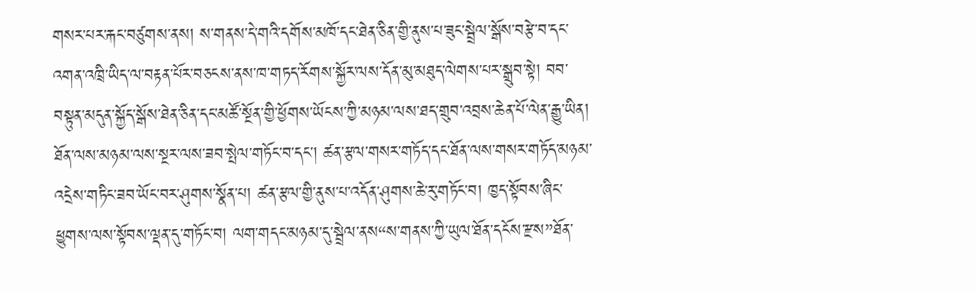གསར་པར་རྐང་བཙུགས་ནས། ས་གནས་དེ་གའི་དགོས་མཁོ་དང་ཐེན་ཅིན་གྱི་ནུས་པ་ཟུང་སྦྲེལ་སྒོས་བརྩེ་བ་དང་འགན་འཁྲི་ཡིད་ལ་བརྟན་པོར་བཅངས་ནས་ཁ་གཏད་རོགས་སྐྱོར་ལས་དོན་མུ་མཐུད་ལེགས་པར་སྒྲུབ་སྟེ། བབ་བསྟུན་མདུན་སྐྱོད་སྒོས་ཐེན་ཅིན་དང་མཚོ་སྔོན་གྱི་ཕྱོགས་ཡོངས་ཀྱི་མཉམ་ལས་ཐད་གྲུབ་འབྲས་ཆེན་པོ་ལེན་རྒྱུ་ཡིན། ཐོན་ལས་མཉམ་ལས་སྔར་ལས་ཟབ་སྤེལ་གཏོང་བ་དང་། ཚན་རྩལ་གསར་གཏོད་དང་ཐོན་ལས་གསར་གཏོད་མཉམ་འདྲེས་གཏིང་ཟབ་ཡོང་བར་ཤུགས་སྣོན་པ། ཚན་རྩལ་གྱི་ནུས་པ་འདོན་ཤུགས་ཆེ་རུ་གཏོང་བ། ཁྱད་སྟོབས་ཞིང་ཕྱུགས་ལས་སྟོབས་ལྡན་དུ་གཏོང་བ། ལག་གདང་མཉམ་དུ་སྦྲེལ་ནས“ས་གནས་ཀྱི་ཡུལ་ཐོན་དངོས་རྫས”ཐོན་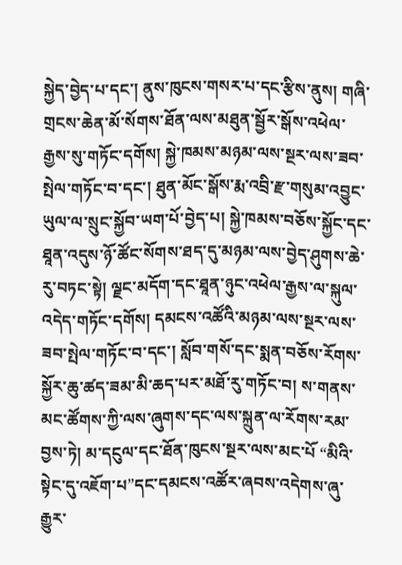སྐྱེད་བྱེད་པ་དང་། ནུས་ཁུངས་གསར་པ་དང་རྩིས་ནུས། གཞི་གྲངས་ཆེན་མོ་སོགས་ཐོན་ལས་མཐུན་སྦྱོར་སྒོས་འཕེལ་རྒྱས་སུ་གཏོང་དགོས། སྐྱེ་ཁམས་མཉམ་ལས་སྔར་ལས་ཟབ་སྤེལ་གཏོང་བ་དང་། ཐུན་མོང་སྒོས་རྨ་འབྲི་རྫ་གསུམ་འབྱུང་ཡུལ་ལ་སྲུང་སྐྱོབ་ཡག་པོ་བྱེད་པ། སྐྱེ་ཁམས་བཅོས་སྐྱོང་དང་ཐཱན་འདུས་ཉོ་ཚོང་སོགས་ཐད་དུ་མཉམ་ལས་བྱེད་ཤུགས་ཆེ་རུ་བཏང་སྟེ། ལྗང་མདོག་དང་ཐཱན་ཉུང་འཕེལ་རྒྱས་ལ་སྐུལ་འདེད་གཏོང་དགོས། དམངས་འཚོའི་མཉམ་ལས་སྔར་ལས་ཟབ་སྤེལ་གཏོང་བ་དང་། སློབ་གསོ་དང་སྨན་བཅོས་རོགས་སྐྱོར་ཆུ་ཚད་ཟམ་མི་ཆད་པར་མཐོ་རུ་གཏོང་བ། ས་གནས་མང་ཚོགས་ཀྱི་ལས་ཞུགས་དང་ལས་སྐྲུན་ལ་རོགས་རམ་བྱས་ཏེ། མ་དངུལ་དང་ཐོན་ཁུངས་སྔར་ལས་མང་པོ “མིའི་སྟེང་དུ་འཇོག་པ”དང་དམངས་འཚོར་ཞབས་འདེགས་ཞུ་རྒྱུར་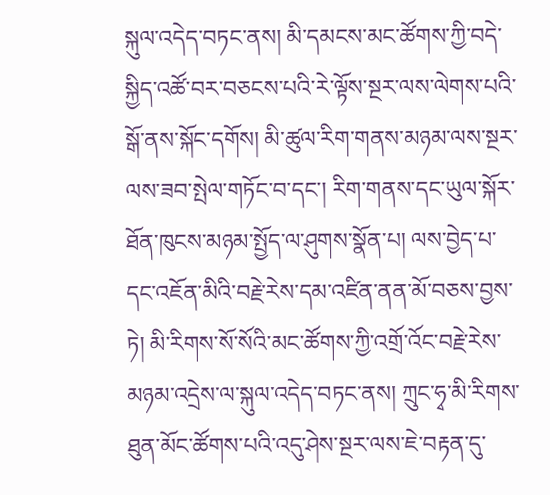སྐུལ་འདེད་བཏང་ནས། མི་དམངས་མང་ཚོགས་ཀྱི་བདེ་སྐྱིད་འཚོ་བར་བཅངས་པའི་རེ་ལྟོས་སྔར་ལས་ལེགས་པའི་སྒོ་ནས་སྐོང་དགོས། མི་ཚུལ་རིག་གནས་མཉམ་ལས་སྔར་ལས་ཟབ་སྤེལ་གཏོང་བ་དང་། རིག་གནས་དང་ཡུལ་སྐོར་ཐོན་ཁུངས་མཉམ་སྤྱོད་ལ་ཤུགས་སྣོན་པ། ལས་བྱེད་པ་དང་འཇོན་མིའི་བརྗེ་རེས་དམ་འཛིན་ནན་མོ་བཅས་བྱས་ཏེ། མི་རིགས་སོ་སོའི་མང་ཚོགས་ཀྱི་འགྲོ་འོང་བརྗེ་རེས་མཉམ་འདྲེས་ལ་སྐུལ་འདེད་བཏང་ནས། ཀྲུང་ཧྭ་མི་རིགས་ཐུན་མོང་ཚོགས་པའི་འདུ་ཤེས་སྔར་ལས་ཇེ་བརྟན་དུ་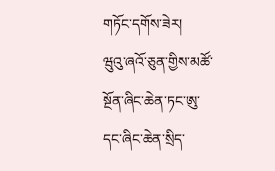གཏོང་དགོས་ཟེར།
ཝུའུ་ཞའོ་ཅུན་གྱིས་མཚོ་སྔོན་ཞིང་ཆེན་ཏང་ཨུ་དང་ཞིང་ཆེན་སྲིད་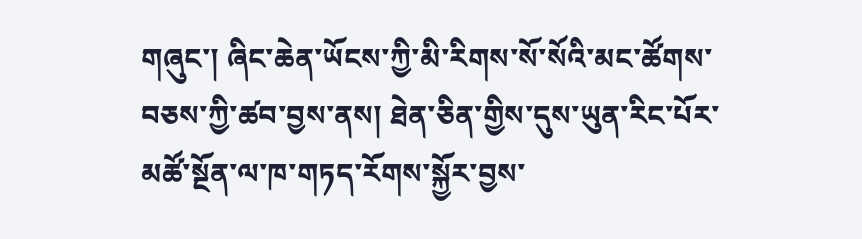གཞུང་། ཞིང་ཆེན་ཡོངས་ཀྱི་མི་རིགས་སོ་སོའི་མང་ཚོགས་བཅས་ཀྱི་ཚབ་བྱས་ནས། ཐེན་ཅིན་གྱིས་དུས་ཡུན་རིང་པོར་མཚོ་སྔོན་ལ་ཁ་གཏད་རོགས་སྐྱོར་བྱས་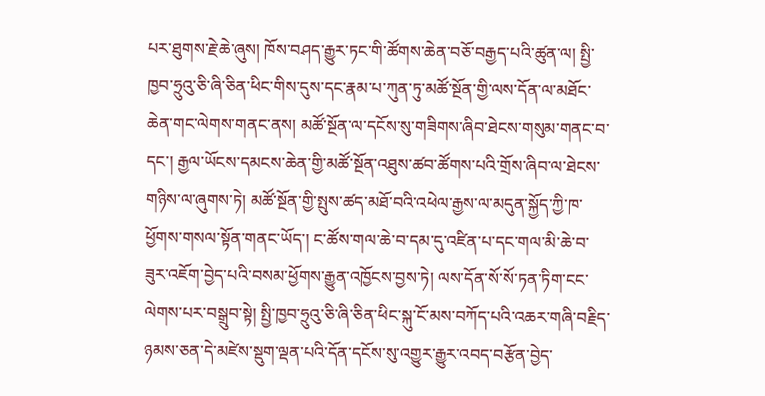པར་ཐུགས་རྗེ་ཆེ་ཞུས། ཁོས་བཤད་རྒྱུར་ཏང་གི་ཚོགས་ཆེན་བཅོ་བརྒྱད་པའི་ཚུན་ལ། སྤྱི་ཁྱབ་ཧྲུའུ་ཅི་ཞི་ཅིན་ཕིང་གིས་དུས་དང་རྣམ་པ་ཀུན་ཏུ་མཚོ་སྔོན་གྱི་ལས་དོན་ལ་མཐོང་ཆེན་གང་ལེགས་གནང་ནས། མཚོ་སྔོན་ལ་དངོས་སུ་གཟིགས་ཞིབ་ཐེངས་གསུམ་གནང་བ་དང་། རྒྱལ་ཡོངས་དམངས་ཆེན་གྱི་མཚོ་སྔོན་འཐུས་ཚབ་ཚོགས་པའི་གྲོས་ཞིབ་ལ་ཐེངས་གཉིས་ལ་ཞུགས་ཏེ། མཚོ་སྔོན་གྱི་སྤུས་ཚད་མཐོ་བའི་འཕེལ་རྒྱས་ལ་མདུན་སྐྱོད་ཀྱི་ཁ་ཕྱོགས་གསལ་སྟོན་གནང་ཡོད་། ང་ཚོས་གལ་ཆེ་བ་དམ་དུ་འཛིན་པ་དང་གལ་མི་ཆེ་བ་ཟུར་འཇོག་བྱེད་པའི་བསམ་ཕྱོགས་རྒྱུན་འཁྱོངས་བྱས་ཏེ། ལས་དོན་སོ་སོ་ཏན་ཏིག་ངང་ལེགས་པར་བསྒྲུབ་སྟེ། སྤྱི་ཁྱབ་ཧྲུའུ་ཅི་ཞི་ཅིན་ཕིང་སྐུ་ངོ་མས་བཀོད་པའི་འཆར་གཞི་བརྗིད་ཉམས་ཅན་དེ་མཛེས་སྡུག་ལྡན་པའི་དོན་དངོས་སུ་འགྱུར་རྒྱུར་འབད་བརྩོན་བྱེད་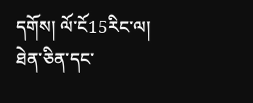དགོས། ལོ་ངོ15རིང་ལ། ཐེན་ཅིན་དང་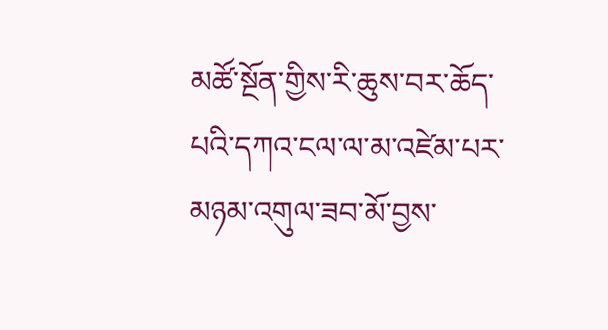མཚོ་སྔོན་གྱིས་རི་ཆུས་བར་ཆོད་པའི་དཀའ་ངལ་ལ་མ་འཛེམ་པར་མཉམ་འགུལ་ཟབ་མོ་བྱས་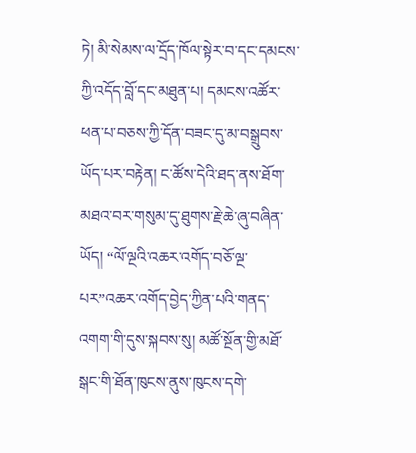ཏེ། མི་སེམས་ལ་དྲོད་ཁོལ་སྟེར་བ་དང་དམངས་ཀྱི་འདོད་བློ་དང་མཐུན་པ། དམངས་འཚོར་ཕན་པ་བཅས་ཀྱི་དོན་བཟང་དུ་མ་བསྒྲུབས་ཡོད་པར་བརྟེན། ང་ཚོས་དེའི་ཐད་ནས་ཐོག་མཐའ་བར་གསུམ་དུ་ཐུགས་རྗེ་ཆེ་ཞུ་བཞིན་ཡོད། “ལོ་ལྔའི་འཆར་འགོད་བཅོ་ལྔ་པར”འཆར་འགོད་བྱེད་ཀྱིན་པའི་གནད་འགག་གི་དུས་སྐབས་སུ། མཚོ་སྔོན་གྱི་མཐོ་སྒང་གི་ཐོན་ཁུངས་ནུས་ཁུངས་དགེ་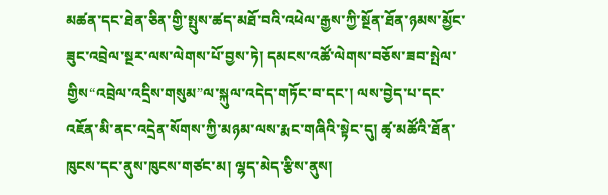མཚན་དང་ཐེན་ཅིན་གྱི་སྤུས་ཚད་མཐོ་བའི་འཕེལ་རྒྱས་ཀྱི་སྔོན་ཐོན་ཉམས་མྱོང་ཟུང་འབྲེལ་སྔར་ལས་ལེགས་པོ་བྱས་ཏེ། དམངས་འཚོ་ལེགས་བཅོས་ཟབ་སྤེལ་གྱིས“འབྲེལ་འདྲིས་གསུམ”ལ་སྐུལ་འདེད་གཏོང་བ་དང་། ལས་བྱེད་པ་དང་འཇོན་མི་ནང་འདྲེན་སོགས་ཀྱི་མཉམ་ལས་རྨང་གཞིའི་སྟེང་དུ། ཚྭ་མཚོའི་ཐོན་ཁུངས་དང་ནུས་ཁུངས་གཙང་མ། ལྷད་མེད་རྩིས་ནུས།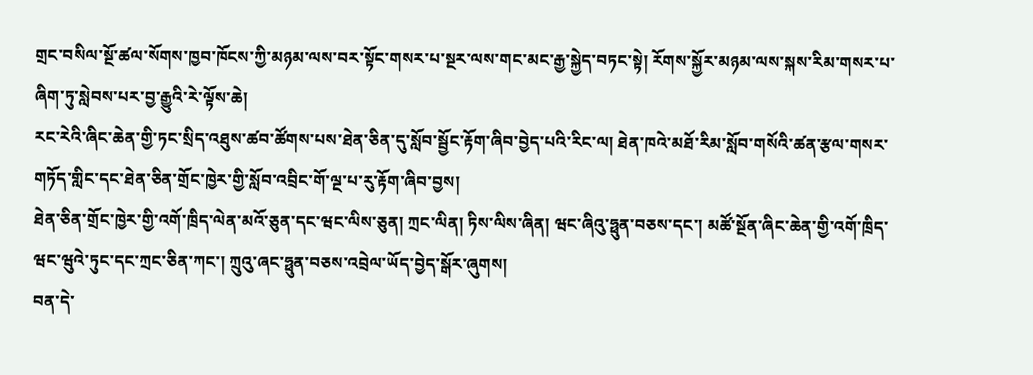གྲང་བསིལ་སྔོ་ཚལ་སོགས་ཁྱབ་ཁོངས་ཀྱི་མཉམ་ལས་བར་སྟོང་གསར་པ་སྔར་ལས་གང་མང་རྒྱ་སྐྱེད་བཏང་སྟེ། རོགས་སྐྱོར་མཉམ་ལས་སྐས་རིམ་གསར་པ་ཞིག་ཏུ་སླེབས་པར་བྱ་རྒྱུའི་རེ་ལྟོས་ཆེ།
རང་རེའི་ཞིང་ཆེན་གྱི་ཏང་སྲིད་འཐུས་ཚབ་ཚོགས་པས་ཐེན་ཅིན་དུ་སློབ་སྦྱོང་རྟོག་ཞིབ་བྱེད་པའི་རིང་ལ། ཐེན་ཁའེ་མཐོ་རིམ་སློབ་གསོའི་ཚན་རྩལ་གསར་གཏོད་གླིང་དང་ཐེན་ཅིན་གྲོང་ཁྱེར་གྱི་སློབ་འབྲིང་གོ་ལྔ་པ་རུ་རྟོག་ཞིབ་བྱས།
ཐེན་ཅིན་གྲོང་ཁྱེར་གྱི་འགོ་ཁྲིད་ལེན་མའོ་ཅུན་དང་ཝང་ལིས་ཅུན། ཀྲང་ལིན། ཏིས་ལིས་ཞིན། ཝང་ཞིའུ་ཧྥུན་བཅས་དང་། མཚོ་སྔོན་ཞིང་ཆེན་གྱི་འགོ་ཁྲིད་ཝང་ཝུའེ་ཏུང་དང་ཀྲང་ཅིན་ཀང་། ཀྲུའུ་ཞང་ཧྥུན་བཅས་འབྲེལ་ཡོད་བྱེད་སྒོར་ཞུགས།
བན་དེ་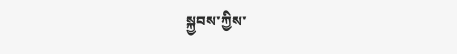སྐྱབས་ཀྱིས་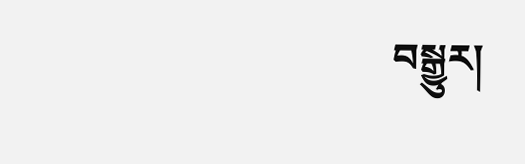བསྒྱུར།